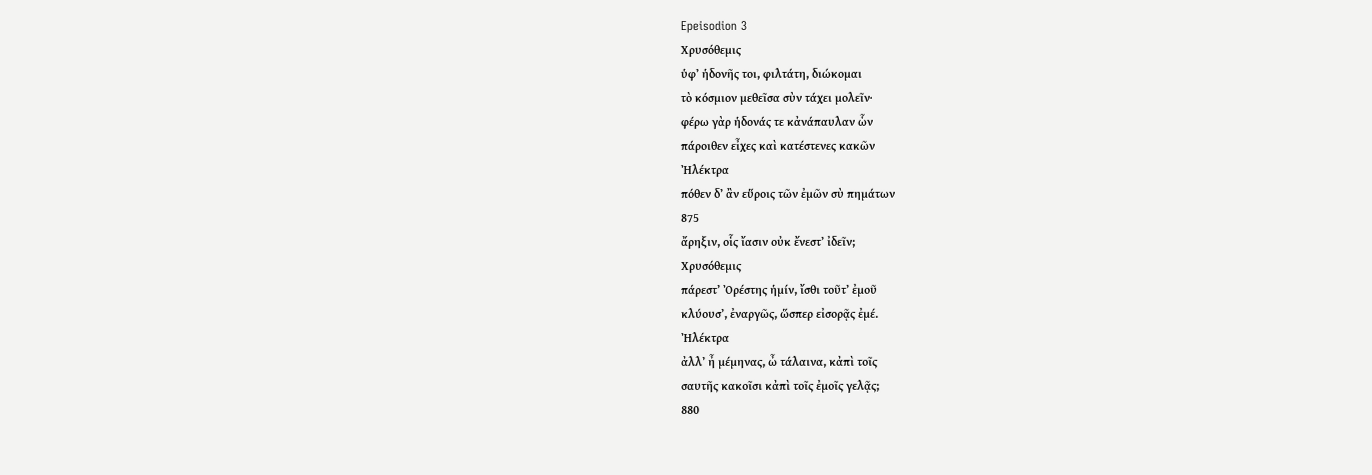Epeisodion 3
Χρυσόθεμις
ὑφʼ ἡδονῆς τοι, φιλτάτη, διώκομαι
τὸ κόσμιον μεθεῖσα σὺν τάχει μολεῖν·
φέρω γὰρ ἡδονάς τε κἀνάπαυλαν ὧν
πάροιθεν εἶχες καὶ κατέστενες κακῶν
Ἠλέκτρα
πόθεν δʼ ἂν εὕροις τῶν ἐμῶν σὺ πημάτων
875
ἄρηξιν, οἷς ἴασιν οὐκ ἔνεστʼ ἰδεῖν;
Χρυσόθεμις
πάρεστʼ Ὀρέστης ἡμίν, ἴσθι τοῦτʼ ἐμοῦ
κλύουσʼ, ἐναργῶς, ὥσπερ εἰσορᾷς ἐμέ.
Ἠλέκτρα
ἀλλʼ ἦ μέμηνας, ὦ τάλαινα, κἀπὶ τοῖς
σαυτῆς κακοῖσι κἀπὶ τοῖς ἐμοῖς γελᾷς;
880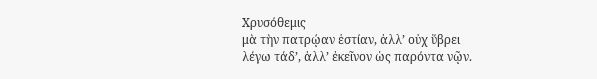Χρυσόθεμις
μὰ τὴν πατρῴαν ἑστίαν, ἀλλʼ οὐχ ὕβρει
λέγω τάδʼ, ἀλλʼ ἐκεῖνον ὡς παρόντα νῷν.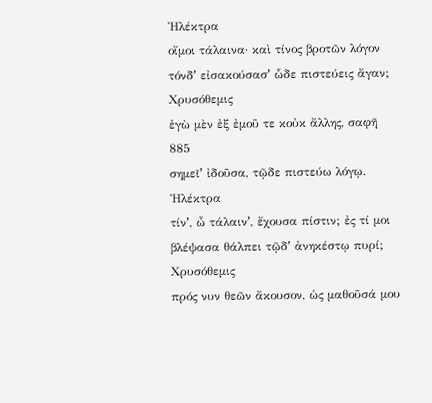Ἠλέκτρα
οἴμοι τάλαινα· καὶ τίνος βροτῶν λόγον
τόνδʼ εἰσακούσασʼ ὧδε πιστεύεις ἄγαν;
Χρυσόθεμις
ἐγὼ μὲν ἐξ ἐμοῦ τε κοὐκ ἄλλης, σαφῆ
885
σημεῖʼ ἰδοῦσα, τῷδε πιστεύω λόγῳ.
Ἠλέκτρα
τίνʼ, ὦ τάλαινʼ, ἔχουσα πίστιν; ἐς τί μοι
βλέψασα θάλπει τῷδʼ ἀνηκέστῳ πυρί;
Χρυσόθεμις
πρός νυν θεῶν ἄκουσον, ὡς μαθοῦσά μου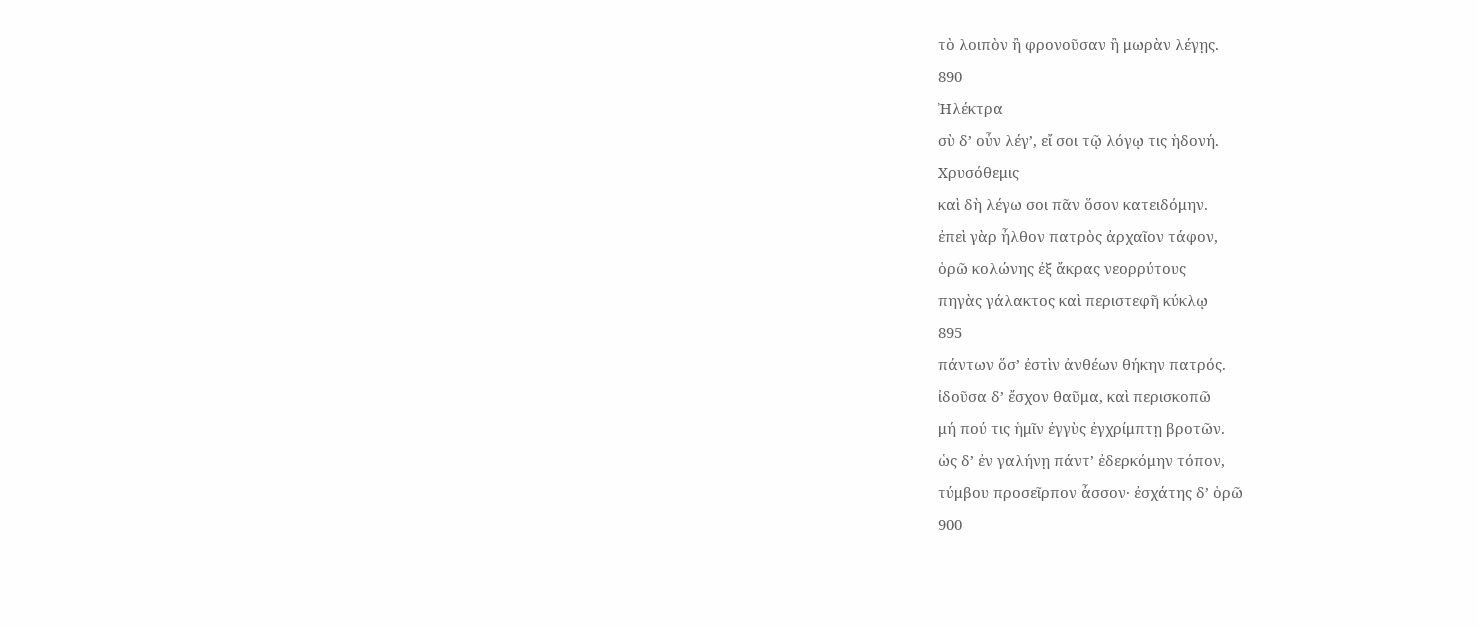τὸ λοιπὸν ἢ φρονοῦσαν ἢ μωρὰν λέγῃς.
890
Ἠλέκτρα
σὺ δʼ οὖν λέγʼ, εἴ σοι τῷ λόγῳ τις ἡδονή.
Χρυσόθεμις
καὶ δὴ λέγω σοι πᾶν ὅσον κατειδόμην.
ἐπεὶ γὰρ ἦλθον πατρὸς ἀρχαῖον τάφον,
ὁρῶ κολώνης ἐξ ἄκρας νεορρύτους
πηγὰς γάλακτος καὶ περιστεφῆ κύκλῳ
895
πάντων ὅσʼ ἐστὶν ἀνθέων θήκην πατρός.
ἰδοῦσα δʼ ἔσχον θαῦμα, καὶ περισκοπῶ
μή πού τις ἡμῖν ἐγγὺς ἐγχρίμπτῃ βροτῶν.
ὡς δʼ ἐν γαλήνῃ πάντʼ ἐδερκόμην τόπον,
τύμβου προσεῖρπον ἆσσον· ἐσχάτης δʼ ὁρῶ
900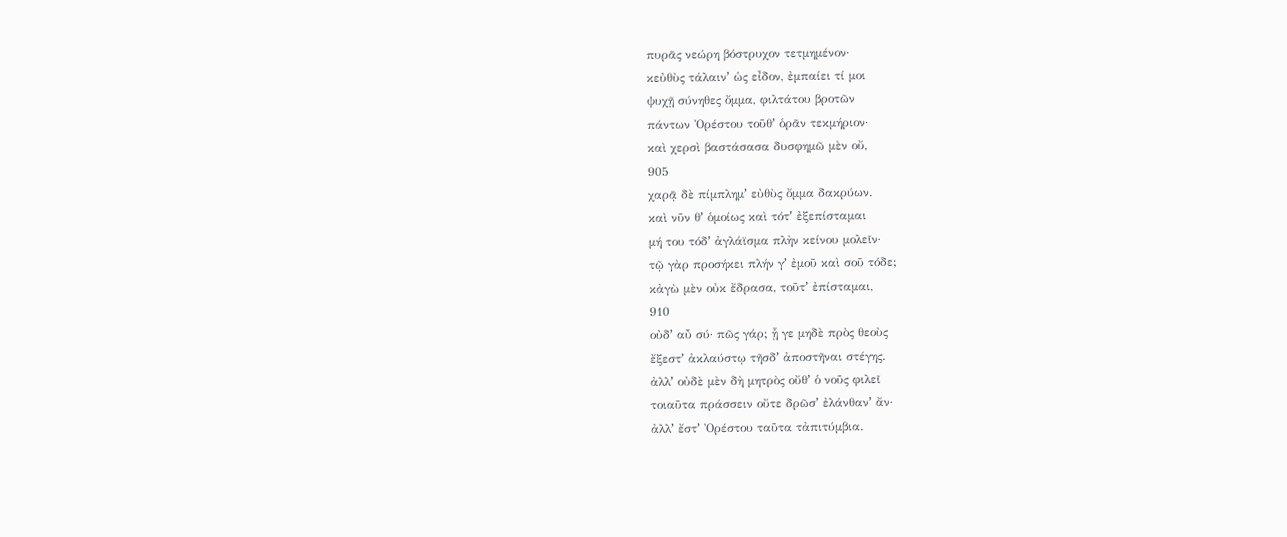πυρᾶς νεώρη βόστρυχον τετμημένον·
κεὐθὺς τάλαινʼ ὡς εἶδον, ἐμπαίει τί μοι
ψυχῇ σύνηθες ὄμμα, φιλτάτου βροτῶν
πάντων Ὀρέστου τοῦθʼ ὁρᾶν τεκμήριον·
καὶ χερσὶ βαστάσασα δυσφημῶ μὲν οὔ,
905
χαρᾷ δὲ πίμπλημʼ εὐθὺς ὄμμα δακρύων.
καὶ νῦν θʼ ὁμοίως καὶ τότʼ ἐξεπίσταμαι
μή του τόδʼ ἀγλάϊσμα πλὴν κείνου μολεῖν·
τῷ γὰρ προσήκει πλήν γʼ ἐμοῦ καὶ σοῦ τόδε;
κἀγὼ μὲν οὐκ ἔδρασα, τοῦτʼ ἐπίσταμαι,
910
οὐδʼ αὖ σύ· πῶς γάρ; ᾗ γε μηδὲ πρὸς θεοὺς
ἔξεστʼ ἀκλαύστῳ τῆσδʼ ἀποστῆναι στέγης.
ἀλλʼ οὐδὲ μὲν δὴ μητρὸς οὔθʼ ὁ νοῦς φιλεῖ
τοιαῦτα πράσσειν οὔτε δρῶσʼ ἐλάνθανʼ ἄν·
ἀλλʼ ἔστʼ Ὀρέστου ταῦτα τἀπιτύμβια.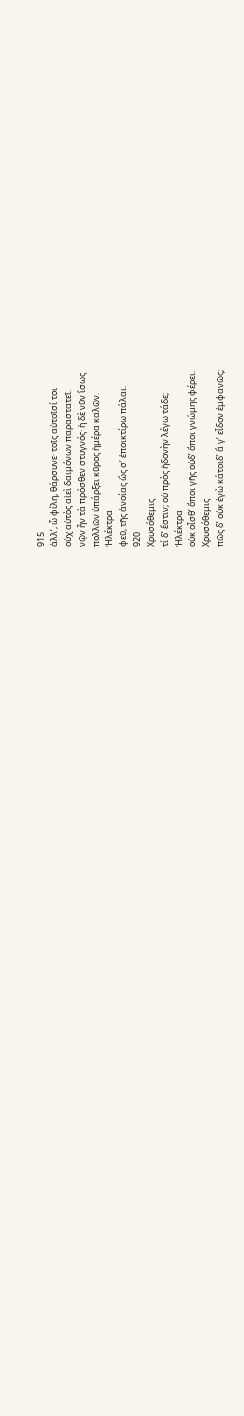915
ἀλλʼ, ὦ φίλη, θάρσυνε· τοῖς αὐτοῖσί τοι
οὐχ αὑτὸς αἰεὶ δαιμόνων παραστατεῖ.
νῷν ἦν τὰ πρόσθεν στυγνός· ἡ δὲ νῦν ἴσως
πολλῶν ὑπάρξει κῦρος ἡμέρα καλῶν.
Ἠλέκτρα
φεῦ, τῆς ἀνοίας ὥς σʼ ἐποικτίρω πάλαι.
920
Χρυσόθεμις
τί δʼ ἔστιν; οὐ πρὸς ἡδονὴν λέγω τάδε;
Ἠλέκτρα
οὐκ οἶσθʼ ὅποι γῆς οὐδʼ ὅποι γνώμης φέρει.
Χρυσόθεμις
πῶς δʼ οὐκ ἐγὼ κάτοιδʼ ἅ γʼ εἶδον ἐμφανῶς;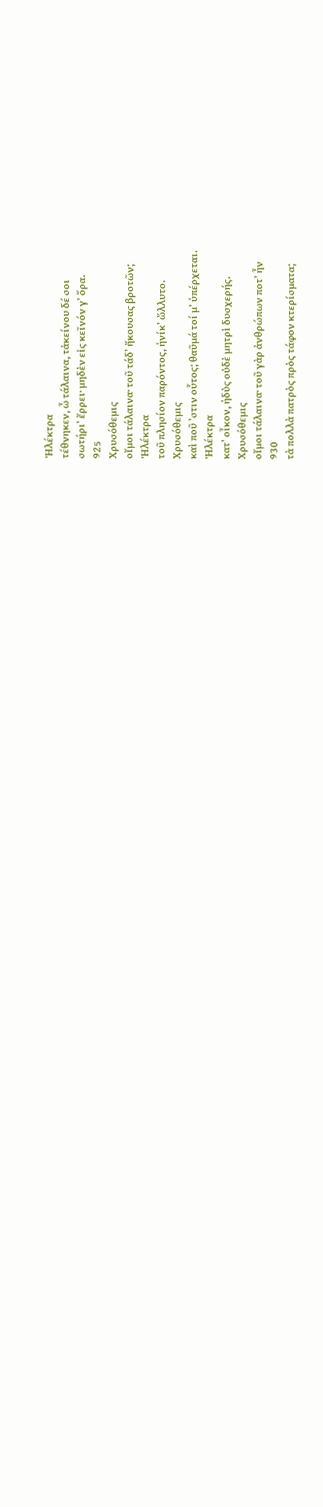Ἠλέκτρα
τέθνηκεν, ὦ τάλαινα, τἀκείνου δέ σοι
σωτήριʼ ἔρρει· μηδὲν εἰς κεῖνόν γʼ ὅρα.
925
Χρυσόθεμις
οἴμοι τάλαινα· τοῦ τάδʼ ἤκουσας βροτῶν;
Ἠλέκτρα
τοῦ πλησίον παρόντος, ἡνίκʼ ὤλλυτο.
Χρυσόθεμις
καὶ ποῦ ʼστιν οὗτος; θαῦμά τοί μʼ ὑπέρχεται.
Ἠλέκτρα
κατʼ οἶκον, ἡδὺς οὐδὲ μητρὶ δυσχερής.
Χρυσόθεμις
οἴμοι τάλαινα· τοῦ γὰρ ἀνθρώπων ποτʼ ἦν
930
τὰ πολλὰ πατρὸς πρὸς τάφον κτερίσματα;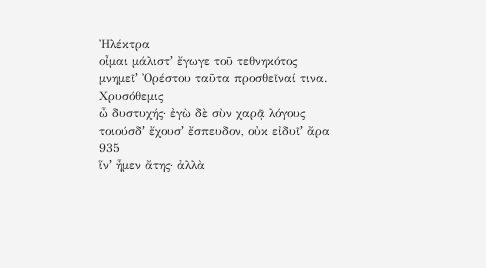Ἠλέκτρα
οἶμαι μάλιστʼ ἔγωγε τοῦ τεθνηκότος
μνημεῖʼ Ὀρέστου ταῦτα προσθεῖναί τινα.
Χρυσόθεμις
ὦ δυστυχής· ἐγὼ δὲ σὺν χαρᾷ λόγους
τοιούσδʼ ἔχουσʼ ἔσπευδον, οὐκ εἰδυῖʼ ἄρα
935
ἵνʼ ἦμεν ἄτης· ἀλλὰ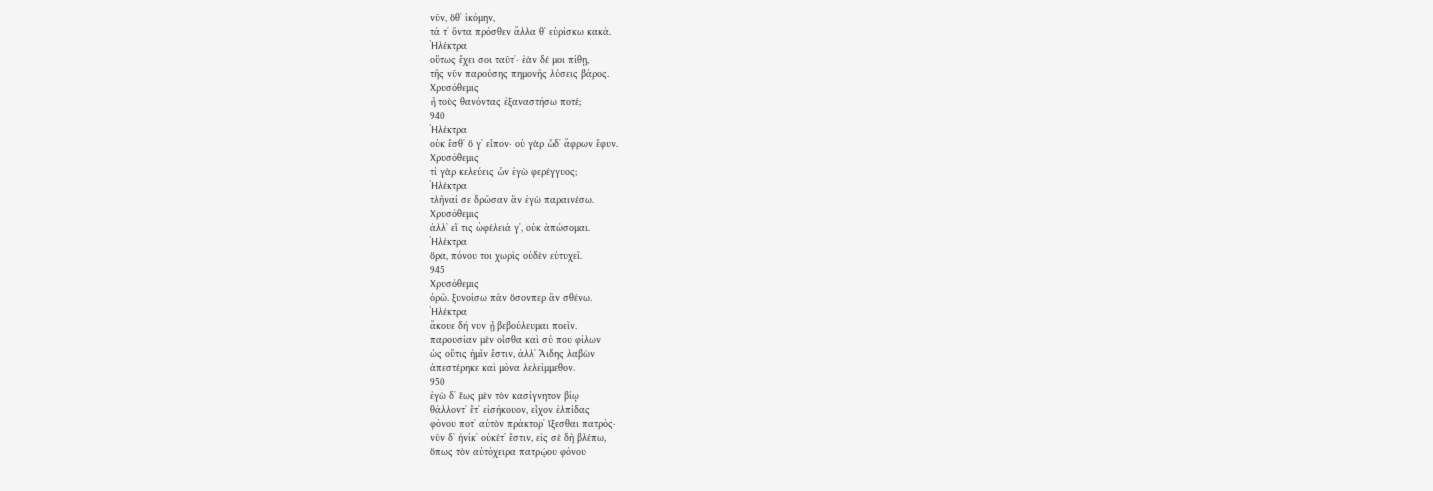νῦν, ὅθʼ ἱκόμην,
τά τʼ ὄντα πρόσθεν ἄλλα θʼ εὑρίσκω κακά.
Ἠλέκτρα
οὕτως ἔχει σοι ταῦτʼ· ἐὰν δέ μοι πίθῃ,
τῆς νῦν παρούσης πημονῆς λύσεις βάρος.
Χρυσόθεμις
ἦ τοὺς θανόντας ἐξαναστήσω ποτέ;
940
Ἠλέκτρα
οὐκ ἔσθʼ ὅ γʼ εἶπον· οὐ γὰρ ὧδʼ ἄφρων ἔφυν.
Χρυσόθεμις
τί γὰρ κελεύεις ὧν ἐγὼ φερέγγυος;
Ἠλέκτρα
τλῆναί σε δρῶσαν ἃν ἐγὼ παραινέσω.
Χρυσόθεμις
ἀλλʼ εἴ τις ὠφέλειά γʼ, οὐκ ἀπώσομαι.
Ἠλέκτρα
ὅρα, πόνου τοι χωρὶς οὐδὲν εὐτυχεῖ.
945
Χρυσόθεμις
ὁρῶ. ξυνοίσω πᾶν ὅσονπερ ἂν σθένω.
Ἠλέκτρα
ἄκουε δή νυν ᾗ βεβούλευμαι ποεῖν.
παρουσίαν μὲν οἶσθα καὶ σύ που φίλων
ὡς οὔτις ἡμῖν ἔστιν, ἀλλʼ Ἅιδης λαβὼν
ἀπεστέρηκε καὶ μόνα λελείμμεθον.
950
ἐγὼ δʼ ἕως μὲν τὸν κασίγνητον βίῳ
θάλλοντʼ ἔτʼ εἰσήκουον, εἶχον ἐλπίδας
φόνου ποτʼ αὐτὸν πράκτορʼ ἵξεσθαι πατρός·
νῦν δʼ ἡνίκʼ οὐκέτʼ ἔστιν, εἰς σὲ δὴ βλέπω,
ὅπως τὸν αὐτόχειρα πατρῴου φόνου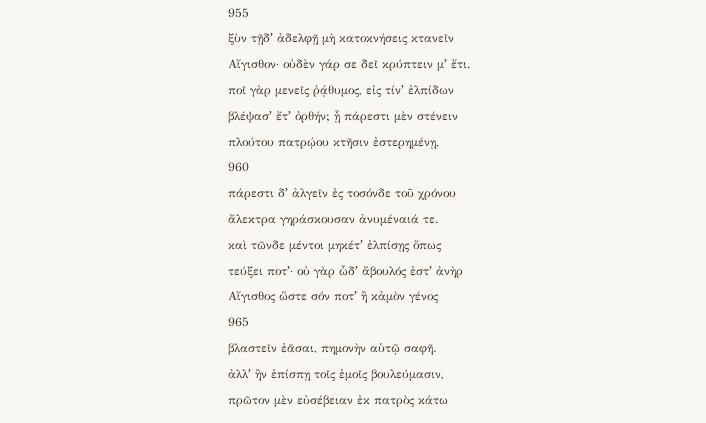955
ξὺν τῇδʼ ἀδελφῇ μὴ κατοκνήσεις κτανεῖν
Αἴγισθον· οὐδὲν γάρ σε δεῖ κρύπτειν μʼ ἔτι.
ποῖ γὰρ μενεῖς ῥᾴθυμος, εἰς τίνʼ ἐλπίδων
βλέψασʼ ἔτʼ ὀρθήν; ᾗ πάρεστι μὲν στένειν
πλούτου πατρῴου κτῆσιν ἐστερημένῃ,
960
πάρεστι δʼ ἀλγεῖν ἐς τοσόνδε τοῦ χρόνου
ἄλεκτρα γηράσκουσαν ἀνυμέναιά τε.
καὶ τῶνδε μέντοι μηκέτʼ ἐλπίσῃς ὅπως
τεύξει ποτʼ· οὐ γὰρ ὧδʼ ἄβουλός ἐστʼ ἀνὴρ
Αἴγισθος ὥστε σόν ποτʼ ἢ κἀμὸν γένος
965
βλαστεῖν ἐᾶσαι, πημονὴν αὑτῷ σαφῆ.
ἀλλʼ ἢν ἐπίσπῃ τοῖς ἐμοῖς βουλεύμασιν,
πρῶτον μὲν εὐσέβειαν ἐκ πατρὸς κάτω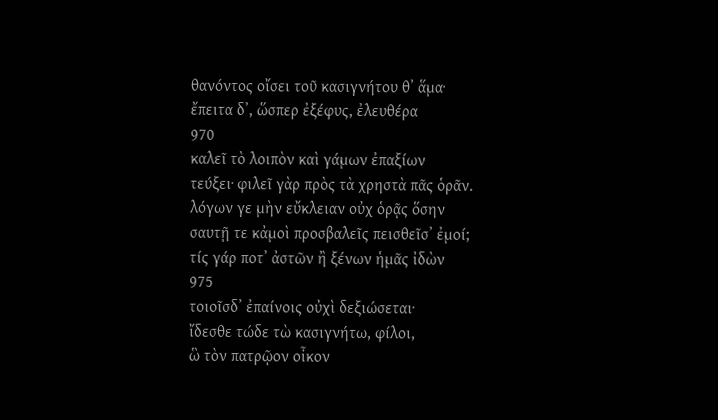θανόντος οἴσει τοῦ κασιγνήτου θʼ ἅμα·
ἔπειτα δʼ, ὥσπερ ἐξέφυς, ἐλευθέρα
970
καλεῖ τὸ λοιπὸν καὶ γάμων ἐπαξίων
τεύξει· φιλεῖ γὰρ πρὸς τὰ χρηστὰ πᾶς ὁρᾶν.
λόγων γε μὴν εὔκλειαν οὐχ ὁρᾷς ὅσην
σαυτῇ τε κἀμοὶ προσβαλεῖς πεισθεῖσʼ ἐμοί;
τίς γάρ ποτʼ ἀστῶν ἢ ξένων ἡμᾶς ἰδὼν
975
τοιοῖσδʼ ἐπαίνοις οὐχὶ δεξιώσεται·
ἴδεσθε τώδε τὼ κασιγνήτω, φίλοι,
ὣ τὸν πατρῷον οἶκον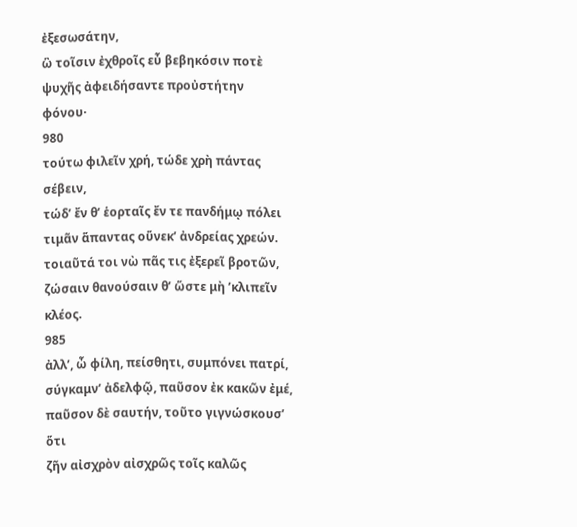ἐξεσωσάτην,
ὣ τοῖσιν ἐχθροῖς εὖ βεβηκόσιν ποτὲ
ψυχῆς ἀφειδήσαντε προὐστήτην φόνου·
980
τούτω φιλεῖν χρή, τώδε χρὴ πάντας σέβειν,
τώδʼ ἔν θʼ ἑορταῖς ἔν τε πανδήμῳ πόλει
τιμᾶν ἅπαντας οὕνεκʼ ἀνδρείας χρεών.
τοιαῦτά τοι νὼ πᾶς τις ἐξερεῖ βροτῶν,
ζώσαιν θανούσαιν θʼ ὥστε μὴ ʼκλιπεῖν κλέος.
985
ἀλλʼ, ὦ φίλη, πείσθητι, συμπόνει πατρί,
σύγκαμνʼ ἀδελφῷ, παῦσον ἐκ κακῶν ἐμέ,
παῦσον δὲ σαυτήν, τοῦτο γιγνώσκουσʼ ὅτι
ζῆν αἰσχρὸν αἰσχρῶς τοῖς καλῶς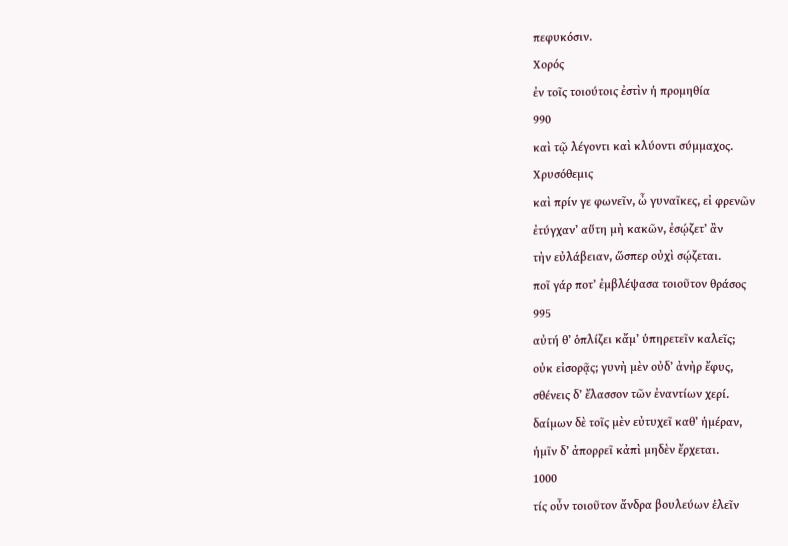πεφυκόσιν.
Χορός
ἐν τοῖς τοιούτοις ἐστὶν ἡ προμηθία
990
καὶ τῷ λέγοντι καὶ κλύοντι σύμμαχος.
Χρυσόθεμις
καὶ πρίν γε φωνεῖν, ὦ γυναῖκες, εἰ φρενῶν
ἐτύγχανʼ αὕτη μὴ κακῶν, ἐσῴζετʼ ἂν
τὴν εὐλάβειαν, ὥσπερ οὐχὶ σῴζεται.
ποῖ γάρ ποτʼ ἐμβλέψασα τοιοῦτον θράσος
995
αὐτή θʼ ὁπλίζει κἄμʼ ὑπηρετεῖν καλεῖς;
οὐκ εἰσορᾷς; γυνὴ μὲν οὐδʼ ἀνὴρ ἔφυς,
σθένεις δʼ ἔλασσον τῶν ἐναντίων χερί.
δαίμων δὲ τοῖς μὲν εὐτυχεῖ καθʼ ἡμέραν,
ἡμῖν δʼ ἀπορρεῖ κἀπὶ μηδὲν ἔρχεται.
1000
τίς οὖν τοιοῦτον ἄνδρα βουλεύων ἑλεῖν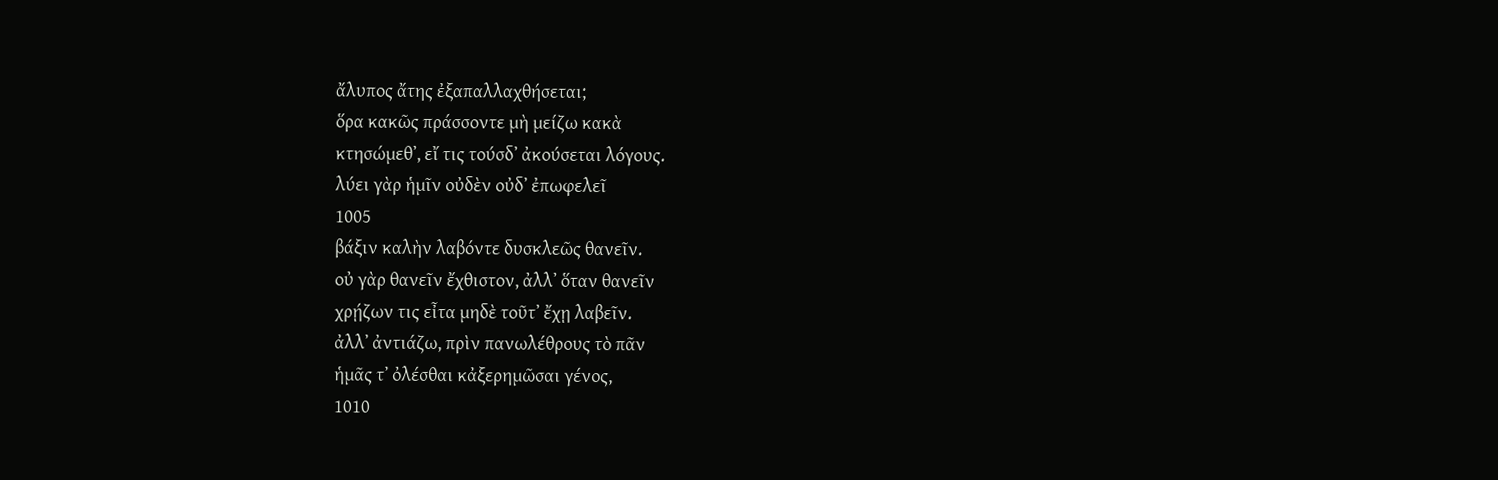ἄλυπος ἄτης ἐξαπαλλαχθήσεται;
ὅρα κακῶς πράσσοντε μὴ μείζω κακὰ
κτησώμεθʼ, εἴ τις τούσδʼ ἀκούσεται λόγους.
λύει γὰρ ἡμῖν οὐδὲν οὐδʼ ἐπωφελεῖ
1005
βάξιν καλὴν λαβόντε δυσκλεῶς θανεῖν.
οὐ γὰρ θανεῖν ἔχθιστον, ἀλλʼ ὅταν θανεῖν
χρῄζων τις εἶτα μηδὲ τοῦτʼ ἔχῃ λαβεῖν.
ἀλλʼ ἀντιάζω, πρὶν πανωλέθρους τὸ πᾶν
ἡμᾶς τʼ ὀλέσθαι κἀξερημῶσαι γένος,
1010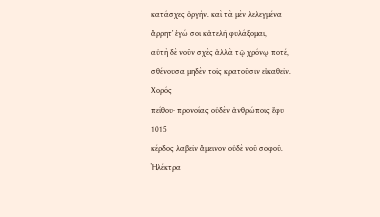κατάσχες ὀργήν. καὶ τὰ μὲν λελεγμένα
ἄρρητʼ ἐγώ σοι κἀτελῆ φυλάξομαι,
αὐτὴ δὲ νοῦν σχὲς ἀλλὰ τῷ χρόνῳ ποτέ,
σθένουσα μηδὲν τοῖς κρατοῦσιν εἰκαθεῖν.
Χορός
πείθου· προνοίας οὐδὲν ἀνθρώποις ἔφυ
1015
κέρδος λαβεῖν ἄμεινον οὐδὲ νοῦ σοφοῦ.
Ἠλέκτρα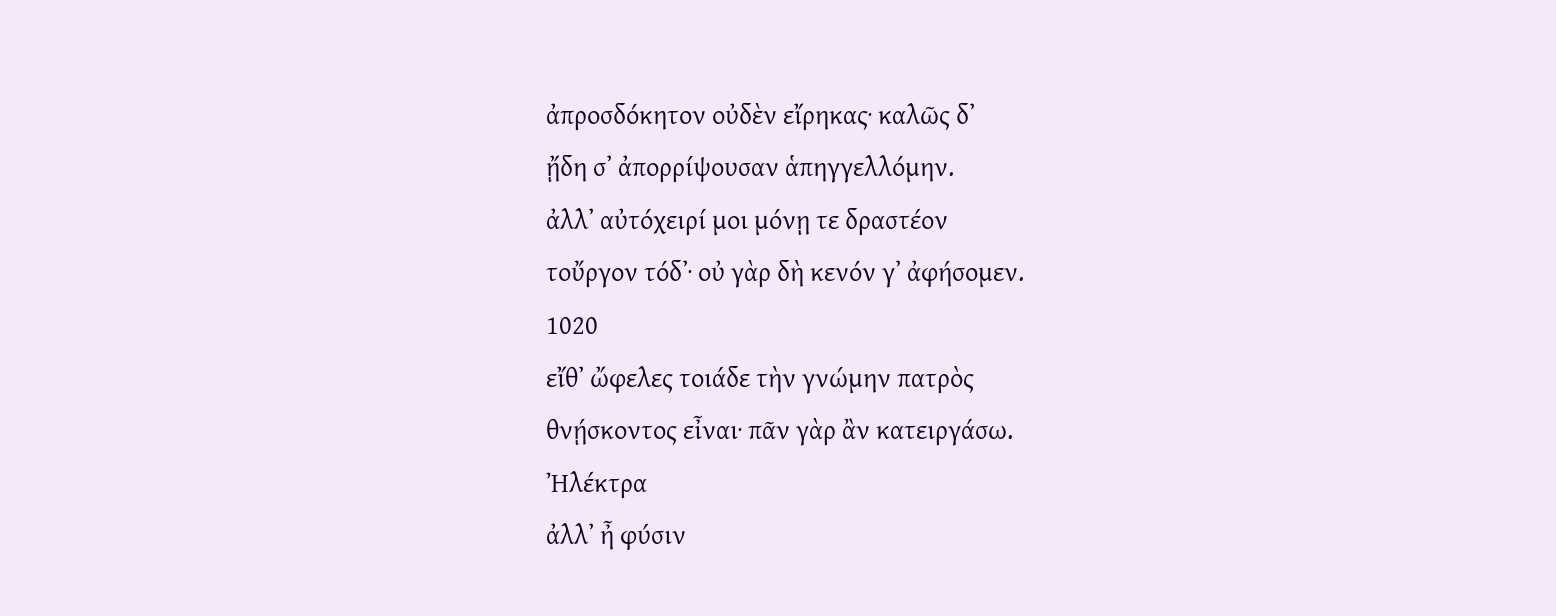ἀπροσδόκητον οὐδὲν εἴρηκας· καλῶς δʼ
ᾔδη σʼ ἀπορρίψουσαν ἁπηγγελλόμην.
ἀλλʼ αὐτόχειρί μοι μόνῃ τε δραστέον
τοὔργον τόδʼ· οὐ γὰρ δὴ κενόν γʼ ἀφήσομεν.
1020
εἴθʼ ὤφελες τοιάδε τὴν γνώμην πατρὸς
θνῄσκοντος εἶναι· πᾶν γὰρ ἂν κατειργάσω.
Ἠλέκτρα
ἀλλʼ ἦ φύσιν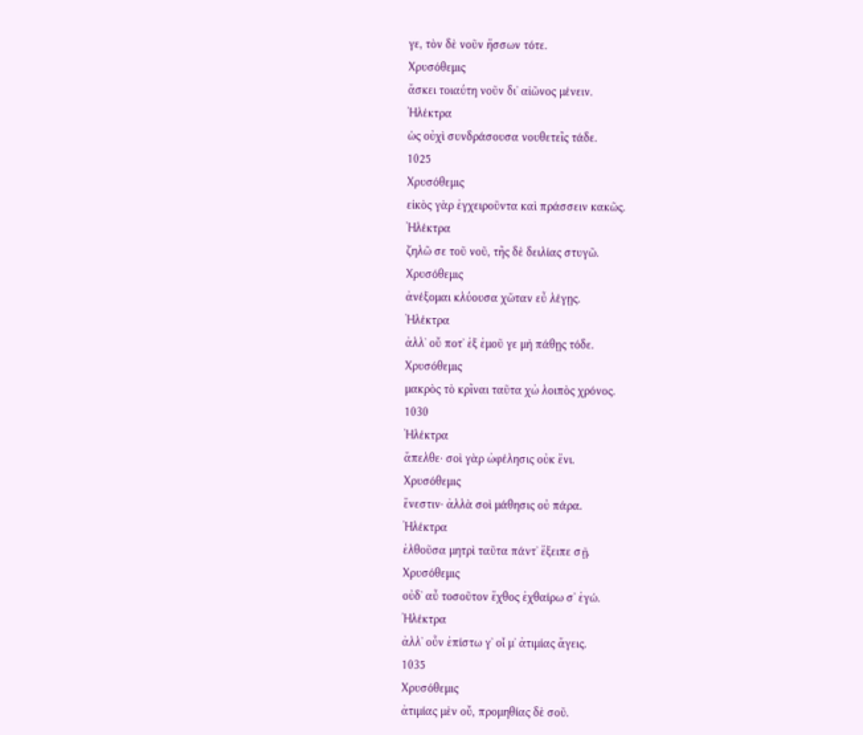γε, τὸν δὲ νοῦν ἥσσων τότε.
Χρυσόθεμις
ἄσκει τοιαύτη νοῦν διʼ αἰῶνος μένειν.
Ἠλέκτρα
ὡς οὐχὶ συνδράσουσα νουθετεῖς τάδε.
1025
Χρυσόθεμις
εἰκὸς γὰρ ἐγχειροῦντα καὶ πράσσειν κακῶς.
Ἠλέκτρα
ζηλῶ σε τοῦ νοῦ, τῆς δὲ δειλίας στυγῶ.
Χρυσόθεμις
ἀνέξομαι κλύουσα χὤταν εὖ λέγῃς.
Ἠλέκτρα
ἀλλʼ οὔ ποτʼ ἐξ ἐμοῦ γε μὴ πάθῃς τόδε.
Χρυσόθεμις
μακρὸς τὸ κρῖναι ταῦτα χὠ λοιπὸς χρόνος.
1030
Ἠλέκτρα
ἄπελθε· σοὶ γὰρ ὠφέλησις οὐκ ἔνι.
Χρυσόθεμις
ἔνεστιν· ἀλλὰ σοὶ μάθησις οὐ πάρα.
Ἠλέκτρα
ἐλθοῦσα μητρὶ ταῦτα πάντʼ ἔξειπε σῇ.
Χρυσόθεμις
οὐδʼ αὖ τοσοῦτον ἔχθος ἐχθαίρω σʼ ἐγώ.
Ἠλέκτρα
ἀλλʼ οὖν ἐπίστω γʼ οἷ μʼ ἀτιμίας ἄγεις.
1035
Χρυσόθεμις
ἀτιμίας μὲν οὔ, προμηθίας δὲ σοῦ.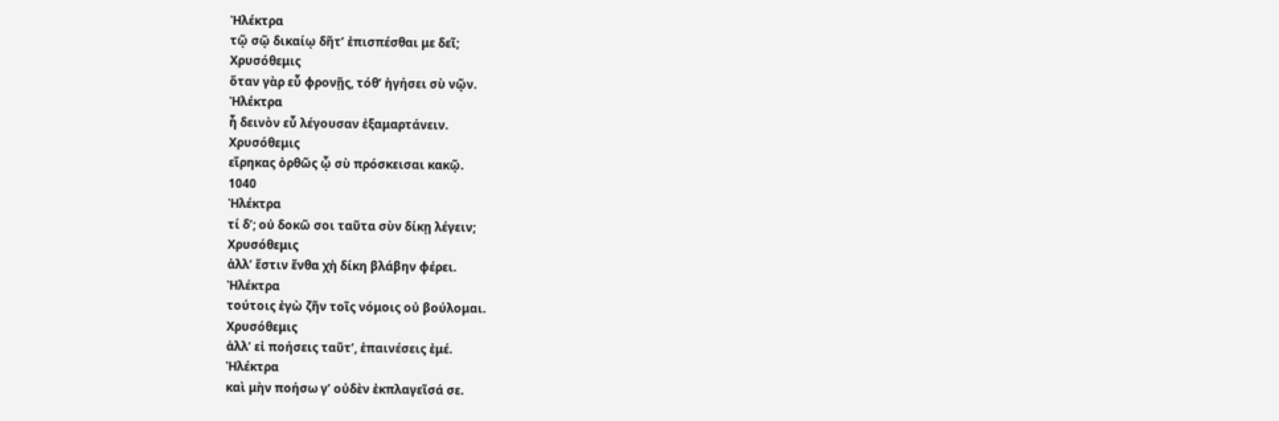Ἠλέκτρα
τῷ σῷ δικαίῳ δῆτʼ ἐπισπέσθαι με δεῖ;
Χρυσόθεμις
ὅταν γὰρ εὖ φρονῇς, τόθʼ ἡγήσει σὺ νῷν.
Ἠλέκτρα
ἦ δεινὸν εὖ λέγουσαν ἐξαμαρτάνειν.
Χρυσόθεμις
εἴρηκας ὀρθῶς ᾧ σὺ πρόσκεισαι κακῷ.
1040
Ἠλέκτρα
τί δʼ; οὐ δοκῶ σοι ταῦτα σὺν δίκῃ λέγειν;
Χρυσόθεμις
ἀλλʼ ἔστιν ἔνθα χἠ δίκη βλάβην φέρει.
Ἠλέκτρα
τούτοις ἐγὼ ζῆν τοῖς νόμοις οὐ βούλομαι.
Χρυσόθεμις
ἀλλʼ εἰ ποήσεις ταῦτʼ, ἐπαινέσεις ἐμέ.
Ἠλέκτρα
καὶ μὴν ποήσω γʼ οὐδὲν ἐκπλαγεῖσά σε.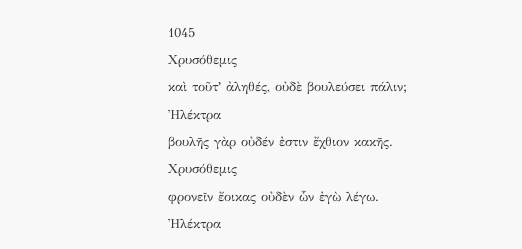1045
Χρυσόθεμις
καὶ τοῦτʼ ἀληθές, οὐδὲ βουλεύσει πάλιν;
Ἠλέκτρα
βουλῆς γὰρ οὐδέν ἐστιν ἔχθιον κακῆς.
Χρυσόθεμις
φρονεῖν ἔοικας οὐδὲν ὧν ἐγὼ λέγω.
Ἠλέκτρα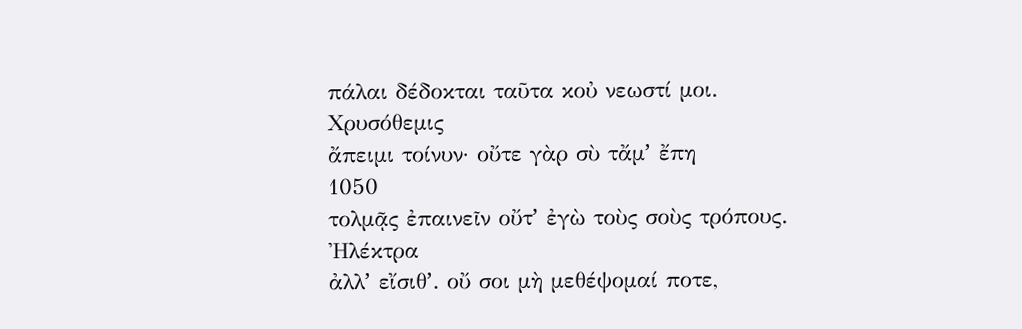πάλαι δέδοκται ταῦτα κοὐ νεωστί μοι.
Χρυσόθεμις
ἄπειμι τοίνυν· οὔτε γὰρ σὺ τἄμʼ ἔπη
1050
τολμᾷς ἐπαινεῖν οὔτʼ ἐγὼ τοὺς σοὺς τρόπους.
Ἠλέκτρα
ἀλλʼ εἴσιθʼ. οὔ σοι μὴ μεθέψομαί ποτε,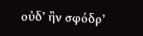οὐδʼ ἢν σφόδρʼ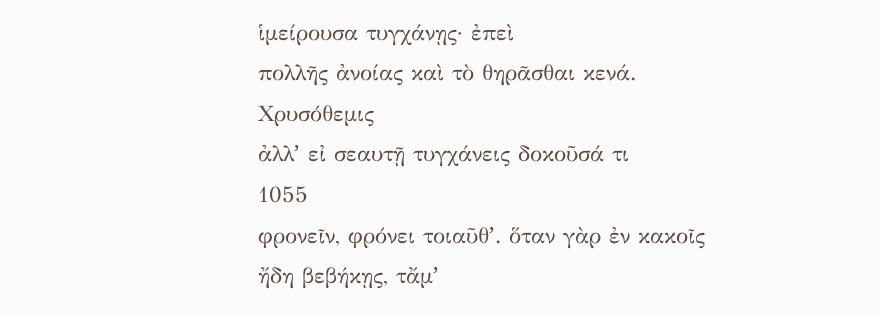ἱμείρουσα τυγχάνῃς· ἐπεὶ
πολλῆς ἀνοίας καὶ τὸ θηρᾶσθαι κενά.
Χρυσόθεμις
ἀλλʼ εἰ σεαυτῇ τυγχάνεις δοκοῦσά τι
1055
φρονεῖν, φρόνει τοιαῦθʼ. ὅταν γὰρ ἐν κακοῖς
ἤδη βεβήκῃς, τἄμʼ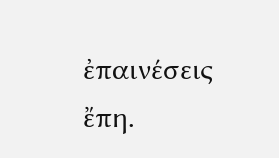ἐπαινέσεις ἔπη.